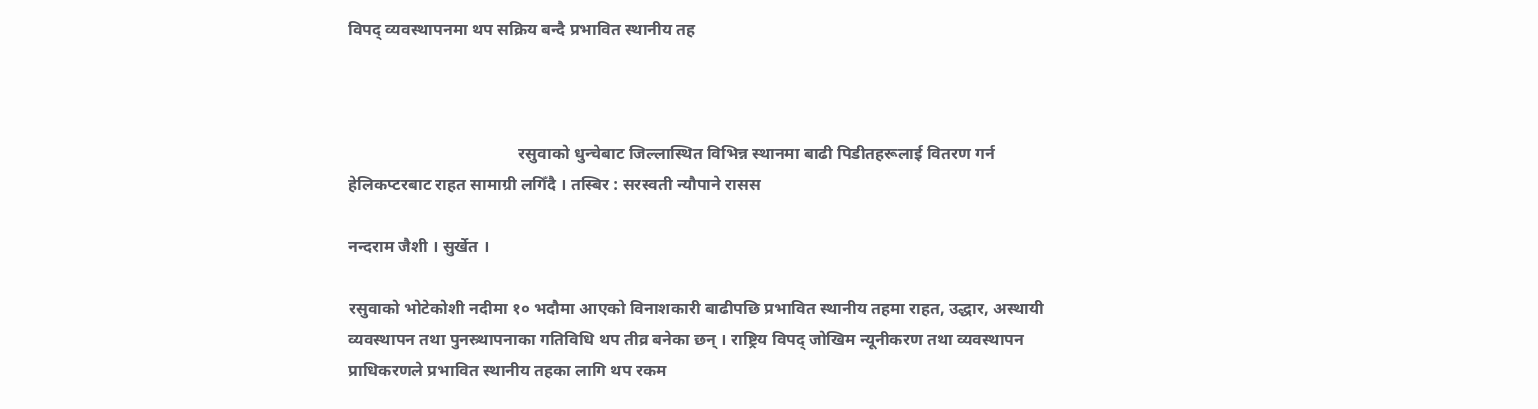विपद् व्यवस्थापनमा थप सक्रिय बन्दै प्रभावित स्थानीय तह



                                         रसुवाको धुन्चेबाट जिल्लास्थित विभिन्न स्थानमा बाढी पिडीतहरूलाई वितरण गर्न हेलिकप्टरबाट राहत सामाग्री लगिँदै । तस्बिर : सरस्वती न्यौपाने रासस

नन्दराम जैशी । सुर्खेत ।

रसुवाको भोटेकोशी नदीमा १० भदौमा आएको विनाशकारी बाढीपछि प्रभावित स्थानीय तहमा राहत, उद्धार, अस्थायी व्यवस्थापन तथा पुनस्र्थापनाका गतिविधि थप तीव्र बनेका छन् । राष्ट्रिय विपद् जोखिम न्यूनीकरण तथा व्यवस्थापन प्राधिकरणले प्रभावित स्थानीय तहका लागि थप रकम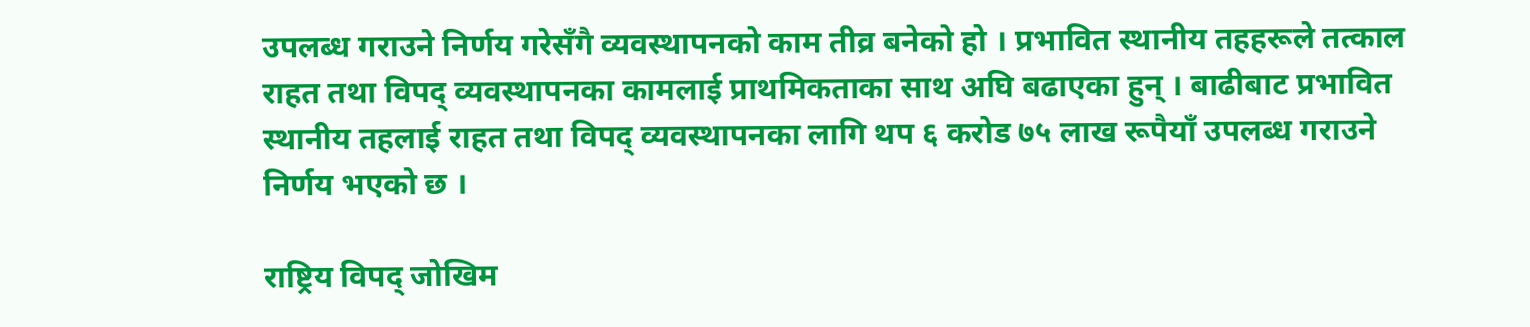उपलब्ध गराउने निर्णय गरेसँगै व्यवस्थापनको काम तीव्र बनेको हो । प्रभावित स्थानीय तहहरूले तत्काल राहत तथा विपद् व्यवस्थापनका कामलाई प्राथमिकताका साथ अघि बढाएका हुन् । बाढीबाट प्रभावित स्थानीय तहलाई राहत तथा विपद् व्यवस्थापनका लागि थप ६ करोड ७५ लाख रूपैयाँ उपलब्ध गराउने निर्णय भएको छ ।

राष्ट्रिय विपद् जोखिम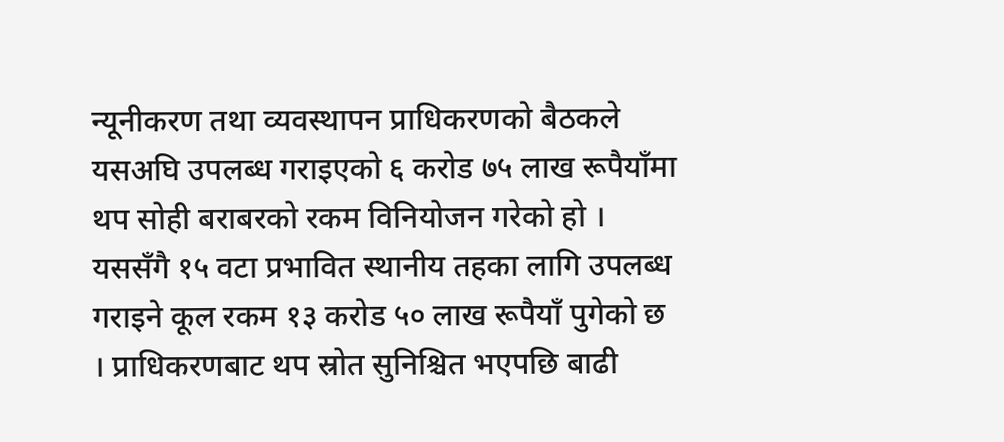न्यूनीकरण तथा व्यवस्थापन प्राधिकरणको बैठकले यसअघि उपलब्ध गराइएको ६ करोड ७५ लाख रूपैयाँमा थप सोही बराबरको रकम विनियोजन गरेको हो । यससँगै १५ वटा प्रभावित स्थानीय तहका लागि उपलब्ध गराइने कूल रकम १३ करोड ५० लाख रूपैयाँ पुगेको छ । प्राधिकरणबाट थप स्रोत सुनिश्चित भएपछि बाढी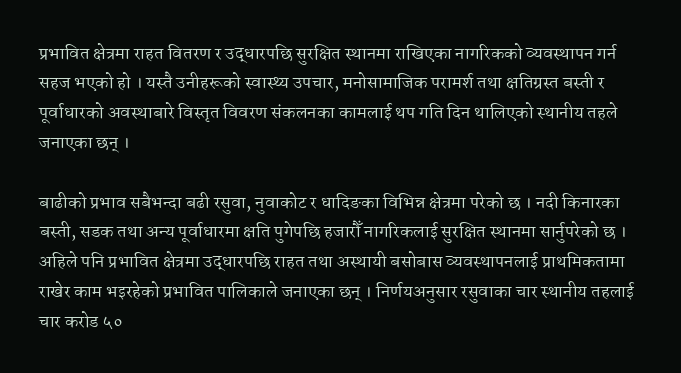प्रभावित क्षेत्रमा राहत वितरण र उद्धारपछि सुरक्षित स्थानमा राखिएका नागरिकको व्यवस्थापन गर्न सहज भएको हो । यस्तै उनीहरूको स्वास्थ्य उपचार, मनोसामाजिक परामर्श तथा क्षतिग्रस्त बस्ती र पूर्वाधारको अवस्थाबारे विस्तृत विवरण संकलनका कामलाई थप गति दिन थालिएको स्थानीय तहले जनाएका छन् ।

बाढीको प्रभाव सबैभन्दा बढी रसुवा, नुवाकोट र धादिङका विभिन्न क्षेत्रमा परेको छ । नदी किनारका बस्ती, सडक तथा अन्य पूर्वाधारमा क्षति पुगेपछि हजारौँ नागरिकलाई सुरक्षित स्थानमा सार्नुपरेको छ । अहिले पनि प्रभावित क्षेत्रमा उद्धारपछि राहत तथा अस्थायी बसोबास व्यवस्थापनलाई प्राथमिकतामा राखेर काम भइरहेको प्रभावित पालिकाले जनाएका छन् । निर्णयअनुसार रसुवाका चार स्थानीय तहलाई चार करोड ५०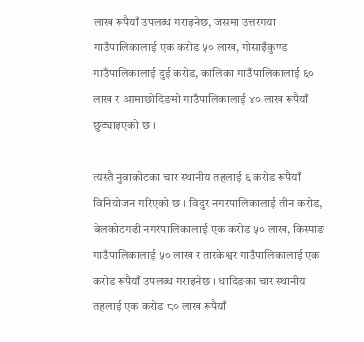लाख रूपैयाँ उपलब्ध गराइनेछ, जसमा उत्तरगया गाउँपालिकालाई एक करोड ५० लाख, गोसाइँकुण्ड गाउँपालिकालाई दुई करोड, कालिका गाउँपालिकालाई ६० लाख र आमाछोदिङमो गाउँपालिकालाई ४० लाख रूपैयाँ छुट्याइएको छ ।

त्यस्तै नुवाकोटका चार स्थानीय तहलाई ६ करोड रूपैयाँ विनियोजन गरिएको छ । विदुर नगरपालिकालाई तीन करोड, बेलकोटगढी नगरपालिकालाई एक करोड ५० लाख, किस्पाङ गाउँपालिकालाई ५० लाख र तारकेश्वर गाउँपालिकालाई एक करोड रूपैयाँ उपलब्ध गराइनेछ । धादिङका चार स्थानीय तहलाई एक करोड ८० लाख रूपैयाँ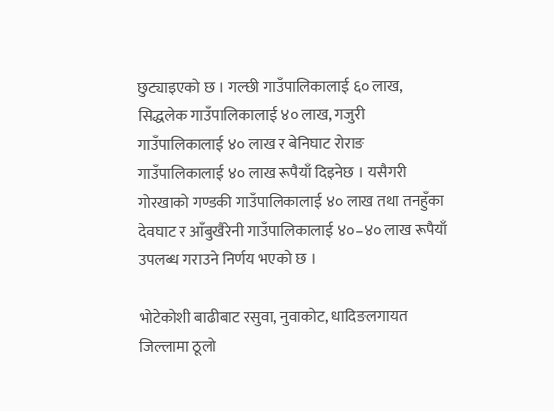छुट्याइएको छ । गल्छी गाउँपालिकालाई ६० लाख, सिद्धलेक गाउँपालिकालाई ४० लाख, गजुरी गाउँपालिकालाई ४० लाख र बेनिघाट रोराङ गाउँपालिकालाई ४० लाख रूपैयाँ दिइनेछ । यसैगरी गोरखाको गण्डकी गाउँपालिकालाई ४० लाख तथा तनहुँका देवघाट र आँबुखैरेनी गाउँपालिकालाई ४०–४० लाख रूपैयाँ उपलब्ध गराउने निर्णय भएको छ ।

भोटेकोशी बाढीबाट रसुवा, नुवाकोट, धादिङलगायत जिल्लामा ठूलो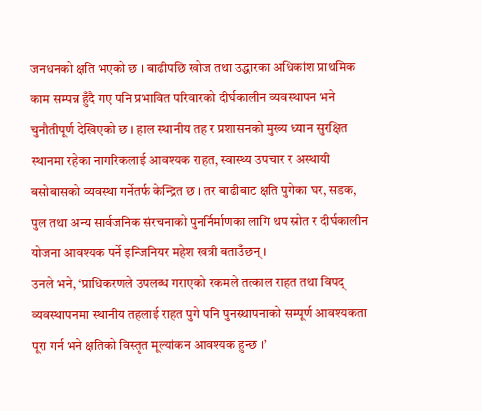जनधनको क्षति भएको छ । बाढीपछि खोज तथा उद्धारका अधिकांश प्राथमिक काम सम्पन्न हुँदै गए पनि प्रभावित परिवारको दीर्घकालीन व्यवस्थापन भने चुनौतीपूर्ण देखिएको छ । हाल स्थानीय तह र प्रशासनको मुख्य ध्यान सुरक्षित स्थानमा रहेका नागरिकलाई आवश्यक राहत, स्वास्थ्य उपचार र अस्थायी बसोबासको व्यवस्था गर्नेतर्फ केन्द्रित छ । तर बाढीबाट क्षति पुगेका घर, सडक, पुल तथा अन्य सार्वजनिक संरचनाको पुनर्निर्माणका लागि थप स्रोत र दीर्घकालीन योजना आवश्यक पर्ने इन्जिनियर महेश खत्री बताउँछन् ।
उनले भने, ‘प्राधिकरणले उपलब्ध गराएको रकमले तत्काल राहत तथा विपद् व्यवस्थापनमा स्थानीय तहलाई राहत पुगे पनि पुनस्र्थापनाको सम्पूर्ण आवश्यकता पूरा गर्न भने क्षतिको विस्तृत मूल्यांकन आवश्यक हुन्छ ।’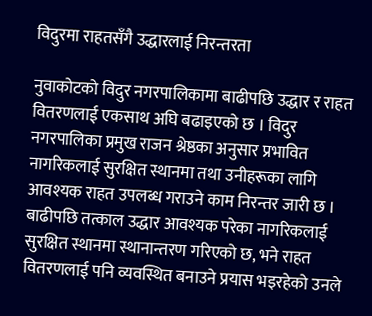विदुरमा राहतसँगै उद्धारलाई निरन्तरता

नुवाकोटको विदुर नगरपालिकामा बाढीपछि उद्धार र राहत वितरणलाई एकसाथ अघि बढाइएको छ । विदुर नगरपालिका प्रमुख राजन श्रेष्ठका अनुसार प्रभावित नागरिकलाई सुरक्षित स्थानमा तथा उनीहरूका लागि आवश्यक राहत उपलब्ध गराउने काम निरन्तर जारी छ । बाढीपछि तत्काल उद्धार आवश्यक परेका नागरिकलाई सुरक्षित स्थानमा स्थानान्तरण गरिएको छ, भने राहत वितरणलाई पनि व्यवस्थित बनाउने प्रयास भइरहेको उनले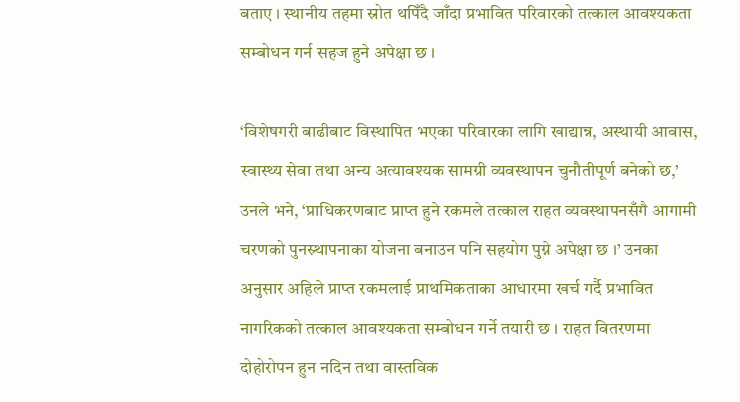बताए । स्थानीय तहमा स्रोत थपिँदै जाँदा प्रभावित परिवारको तत्काल आवश्यकता सम्बोधन गर्न सहज हुने अपेक्षा छ ।

‘विशेषगरी बाढीबाट विस्थापित भएका परिवारका लागि खाद्यान्न, अस्थायी आवास, स्वास्थ्य सेवा तथा अन्य अत्यावश्यक सामग्री व्यवस्थापन चुनौतीपूर्ण बनेको छ,’ उनले भने, ‘प्राधिकरणबाट प्राप्त हुने रकमले तत्काल राहत व्यवस्थापनसँगै आगामी चरणको पुनस्र्थापनाका योजना बनाउन पनि सहयोग पुग्ने अपेक्षा छ ।’ उनका अनुसार अहिले प्राप्त रकमलाई प्राथमिकताका आधारमा खर्च गर्दै प्रभावित नागरिकको तत्काल आवश्यकता सम्बोधन गर्ने तयारी छ । राहत वितरणमा दोहोरोपन हुन नदिन तथा वास्तविक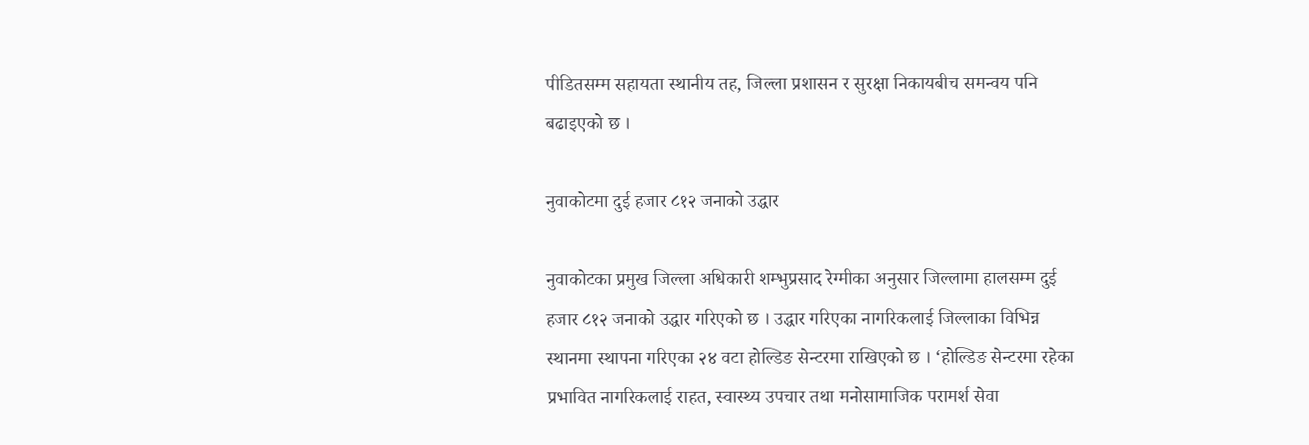पीडितसम्म सहायता स्थानीय तह, जिल्ला प्रशासन र सुरक्षा निकायबीच समन्वय पनि बढाइएको छ ।

नुवाकोटमा दुई हजार ८१२ जनाको उद्धार

नुवाकोटका प्रमुख जिल्ला अधिकारी शम्भुप्रसाद रेग्मीका अनुसार जिल्लामा हालसम्म दुई हजार ८१२ जनाको उद्धार गरिएको छ । उद्धार गरिएका नागरिकलाई जिल्लाका विभिन्न स्थानमा स्थापना गरिएका २४ वटा होल्डिङ सेन्टरमा राखिएको छ । ‘होल्डिङ सेन्टरमा रहेका प्रभावित नागरिकलाई राहत, स्वास्थ्य उपचार तथा मनोसामाजिक परामर्श सेवा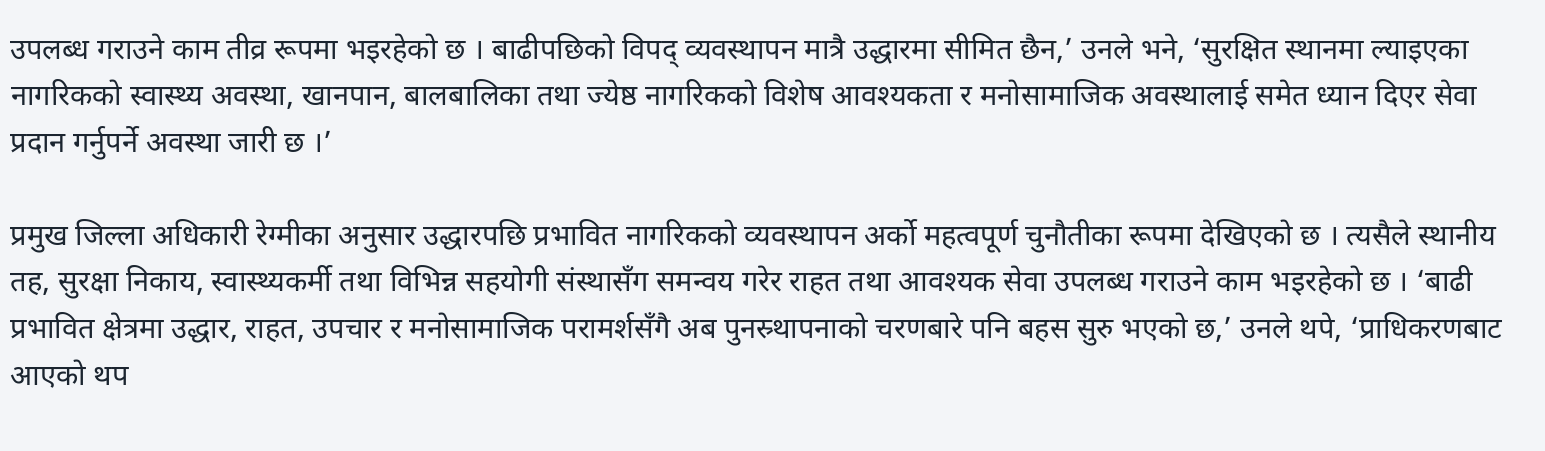उपलब्ध गराउने काम तीव्र रूपमा भइरहेको छ । बाढीपछिको विपद् व्यवस्थापन मात्रै उद्धारमा सीमित छैन,’ उनले भने, ‘सुरक्षित स्थानमा ल्याइएका नागरिकको स्वास्थ्य अवस्था, खानपान, बालबालिका तथा ज्येष्ठ नागरिकको विशेष आवश्यकता र मनोसामाजिक अवस्थालाई समेत ध्यान दिएर सेवा प्रदान गर्नुपर्ने अवस्था जारी छ ।’

प्रमुख जिल्ला अधिकारी रेग्मीका अनुसार उद्धारपछि प्रभावित नागरिकको व्यवस्थापन अर्को महत्वपूर्ण चुनौतीका रूपमा देखिएको छ । त्यसैले स्थानीय तह, सुरक्षा निकाय, स्वास्थ्यकर्मी तथा विभिन्न सहयोगी संस्थासँग समन्वय गरेर राहत तथा आवश्यक सेवा उपलब्ध गराउने काम भइरहेको छ । ‘बाढी प्रभावित क्षेत्रमा उद्धार, राहत, उपचार र मनोसामाजिक परामर्शसँगै अब पुनस्र्थापनाको चरणबारे पनि बहस सुरु भएको छ,’ उनले थपे, ‘प्राधिकरणबाट आएको थप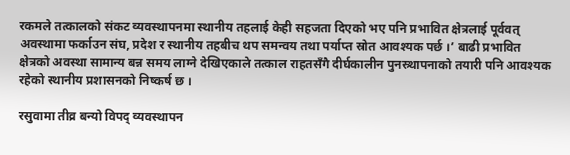रकमले तत्कालको संकट व्यवस्थापनमा स्थानीय तहलाई केही सहजता दिएको भए पनि प्रभावित क्षेत्रलाई पूर्ववत् अवस्थामा फर्काउन संघ, प्रदेश र स्थानीय तहबीच थप समन्वय तथा पर्याप्त स्रोत आवश्यक पर्छ ।’ बाढी प्रभावित क्षेत्रको अवस्था सामान्य बन्न समय लाग्ने देखिएकाले तत्काल राहतसँगै दीर्घकालीन पुनस्र्थापनाको तयारी पनि आवश्यक रहेको स्थानीय प्रशासनको निष्कर्ष छ ।

रसुवामा तीव्र बन्यो विपद् व्यवस्थापन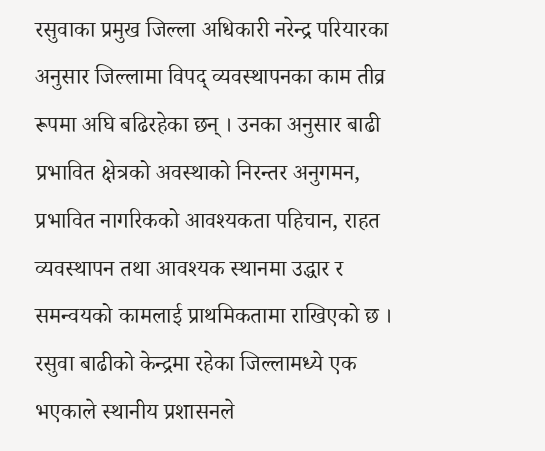रसुवाका प्रमुख जिल्ला अधिकारी नरेन्द्र परियारका अनुसार जिल्लामा विपद् व्यवस्थापनका काम तीव्र रूपमा अघि बढिरहेका छन् । उनका अनुसार बाढी प्रभावित क्षेत्रको अवस्थाको निरन्तर अनुगमन, प्रभावित नागरिकको आवश्यकता पहिचान, राहत व्यवस्थापन तथा आवश्यक स्थानमा उद्धार र समन्वयको कामलाई प्राथमिकतामा राखिएको छ । रसुवा बाढीको केन्द्रमा रहेका जिल्लामध्ये एक भएकाले स्थानीय प्रशासनले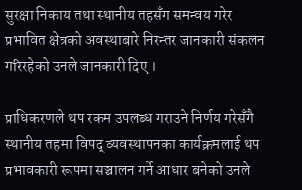सुरक्षा निकाय तथा स्थानीय तहसँग समन्वय गरेर प्रभावित क्षेत्रको अवस्थाबारे निरन्तर जानकारी संकलन गरिरहेको उनले जानकारी दिए ।

प्राधिकरणले थप रकम उपलब्ध गराउने निर्णय गरेसँगै स्थानीय तहमा विपद् व्यवस्थापनका कार्यक्रमलाई थप प्रभावकारी रूपमा सञ्चालन गर्ने आधार बनेको उनले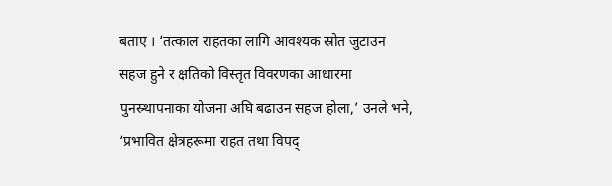बताए । ‘तत्काल राहतका लागि आवश्यक स्रोत जुटाउन सहज हुने र क्षतिको विस्तृत विवरणका आधारमा पुनस्र्थापनाका योजना अघि बढाउन सहज होला,’ उनले भने, ‘प्रभावित क्षेत्रहरूमा राहत तथा विपद्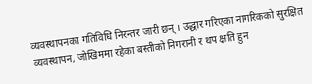व्यवस्थापनका गतिविधि निरन्तर जारी छन् । उद्धार गरिएका नागरिकको सुरक्षित व्यवस्थापन, जोखिममा रहेका बस्तीको निगरानी र थप क्षति हुन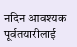नदिन आवश्यक पूर्वतयारीलाई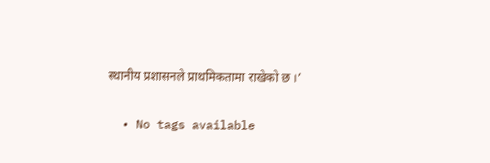स्थानीय प्रशासनले प्राथमिकतामा राखेको छ ।’

  • No tags available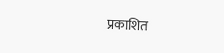प्रकाशित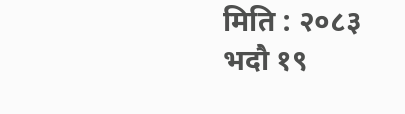मिति : २०८३ भदौ १९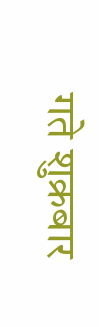गते शुक्रबार